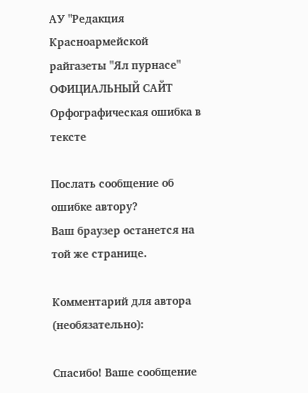АУ "Редакция Красноармейской райгазеты "Ял пурнасе" ОФИЦИАЛЬНЫЙ САЙТ
Орфографическая ошибка в тексте

Послать сообщение об ошибке автору?
Ваш браузер останется на той же странице.

Комментарий для автора (необязательно):

Спасибо! Ваше сообщение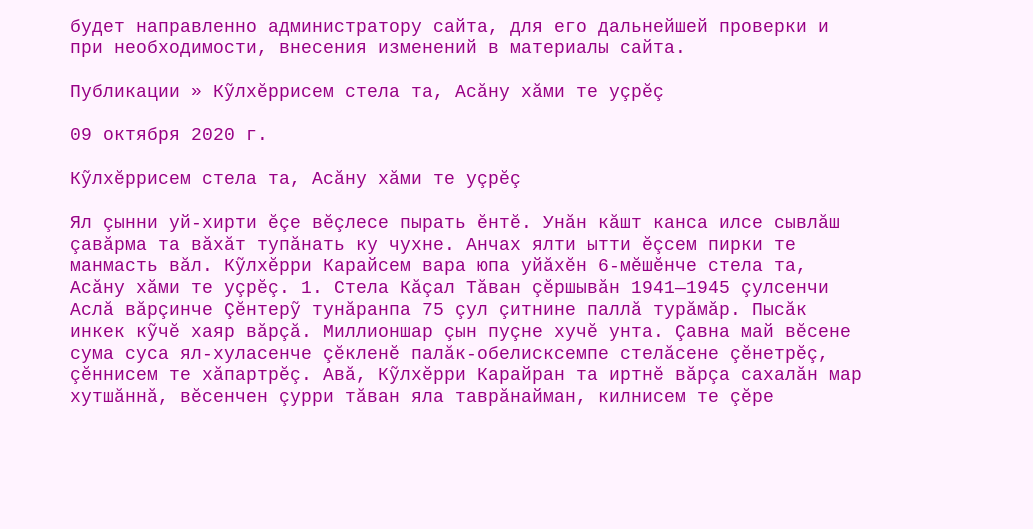будет направленно администратору сайта, для его дальнейшей проверки и при необходимости, внесения изменений в материалы сайта.

Публикации » Кỹлхĕррисем стела та, Асăну хăми те уçрĕç

09 октября 2020 г.

Кỹлхĕррисем стела та, Асăну хăми те уçрĕç

Ял çынни уй-хирти ĕçе вĕçлесе пырать ĕнтĕ. Унăн кăшт канса илсе сывлăш çавăрма та вăхăт тупăнать ку чухне. Анчах ялти ытти ĕçсем пирки те манмасть вăл. Кỹлхĕрри Карайсем вара юпа уйăхĕн 6-мĕшĕнче стела та, Асăну хăми те уçрĕç. 1. Стела Кăçал Тăван çĕршывăн 1941—1945 çулсенчи Аслă вăрçинче Çĕнтерỹ тунăранпа 75 çул çитнине паллă турăмăр. Пысăк инкек кỹчĕ хаяр вăрçă. Миллионшар çын пуçне хучĕ унта. Çавна май вĕсене сума суса ял-хуласенче çĕкленĕ палăк-обелисксемпе стелăсене çĕнетрĕç, çĕннисем те хăпартрĕç. Авă, Кỹлхĕрри Карайран та иртнĕ вăрçа сахалăн мар хутшăннă, вĕсенчен çурри тăван яла таврăнайман, килнисем те çĕре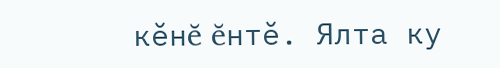кĕнĕ ĕнтĕ. Ялта ку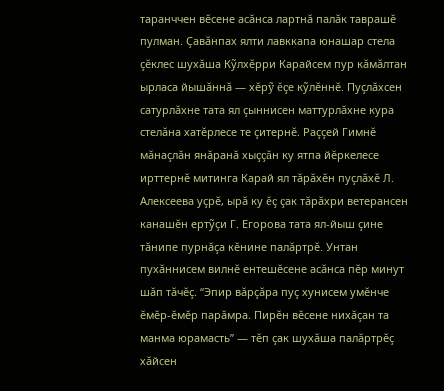таранччен вĕсене асăнса лартнă палăк таврашĕ пулман. Çавăнпах ялти лавккапа юнашар стела çĕклес шухăша Кỹлхĕрри Карайсем пур кăмăлтан ырласа йышăннă — хĕрỹ ĕçе кỹлĕннĕ. Пуçлăхсен сатурлăхне тата ял çыннисен маттурлăхне кура стелăна хатĕрлесе те çитернĕ. Раççей Гимнĕ мăнаçлăн янăранă хыççăн ку ятпа йĕркелесе ирттернĕ митинга Карай ял тăрăхĕн пуçлăхĕ Л. Алексеева уçрĕ, ырă ку ĕç çак тăрăхри ветерансен канашĕн ертỹçи Г. Егорова тата ял-йыш çине тăнипе пурнăçа кĕнине палăртрĕ. Унтан пухăннисем вилнĕ ентешĕсене асăнса пĕр минут шăп тăчĕç. “Эпир вăрçăра пуç хунисем умĕнче ĕмĕр-ĕмĕр парăмра. Пирĕн вĕсене нихăçан та манма юрамасть” — тĕп çак шухăша палăртрĕç хăйсен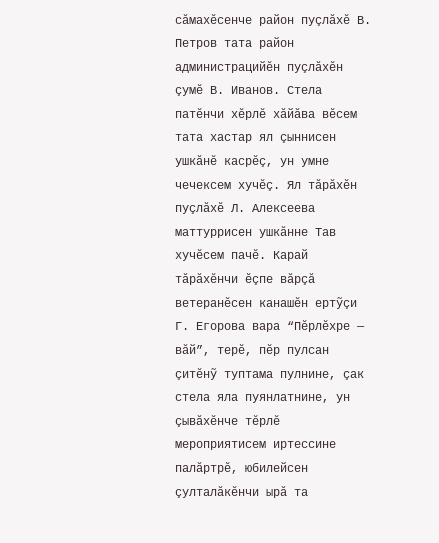сăмахĕсенче район пуçлăхĕ В. Петров тата район администрацийĕн пуçлăхĕн çумĕ В. Иванов. Стела патĕнчи хĕрлĕ хăйăва вĕсем тата хастар ял çыннисен ушкăнĕ касрĕç, ун умне чечексем хучĕç. Ял тăрăхĕн пуçлăхĕ Л. Алексеева маттуррисен ушкăнне Тав хучĕсем пачĕ. Карай тăрăхĕнчи ĕçпе вăрçă ветеранĕсен канашĕн ертỹçи Г. Егорова вара “Пĕрлĕхре — вăй”, терĕ, пĕр пулсан çитĕнỹ туптама пулнине, çак стела яла пуянлатнине, ун çывăхĕнче тĕрлĕ мероприятисем иртессине палăртрĕ, юбилейсен çулталăкĕнчи ырă та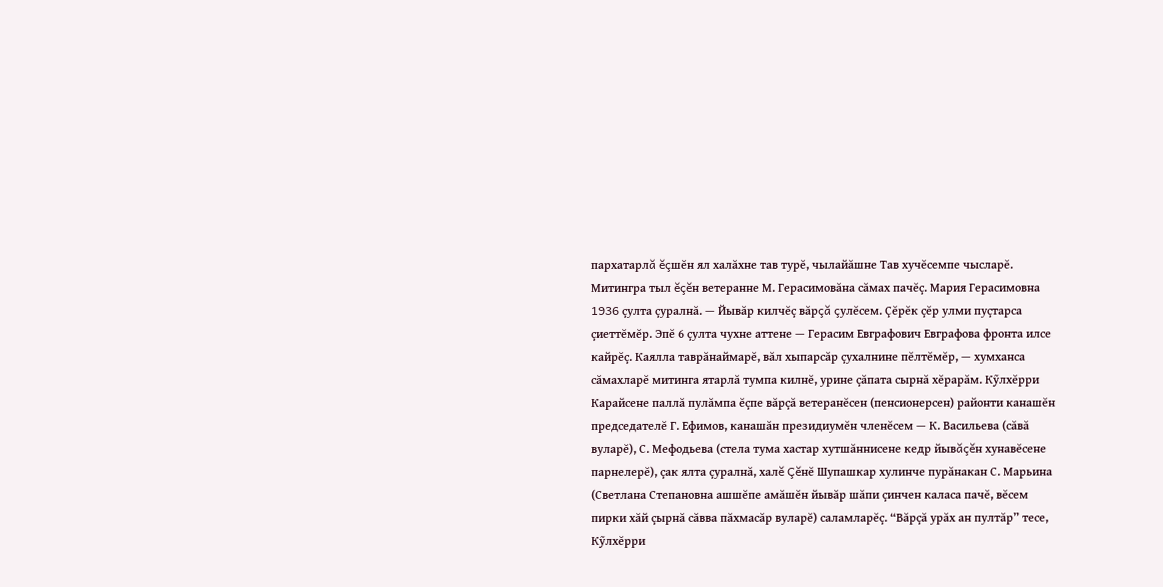пархатарлă ĕçшĕн ял халăхне тав турĕ, чылайăшне Тав хучĕсемпе чысларĕ. Митингра тыл ĕçĕн ветеранне М. Герасимовăна сăмах пачĕç. Мария Герасимовна 1936 çулта çуралнă. — Йывăр килчĕç вăрçă çулĕсем. Çĕрĕк çĕр улми пуçтарса çиеттĕмĕр. Эпĕ 6 çулта чухне аттене — Герасим Евграфович Евграфова фронта илсе кайрĕç. Каялла таврăнаймарĕ, вăл хыпарсăр çухалнине пĕлтĕмĕр, — хумханса сăмахларĕ митинга ятарлă тумпа килнĕ, урине çăпата сырнă хĕрарăм. Кỹлхĕрри Карайсене паллă пулăмпа ĕçпе вăрçă ветеранĕсен (пенсионерсен) районти канашĕн председателĕ Г. Ефимов, канашăн президиумĕн членĕсем — К. Васильева (сăвă вуларĕ), С. Мефодьева (стела тума хастар хутшăннисене кедр йывăçĕн хунавĕсене парнелерĕ), çак ялта çуралнă, халĕ Çĕнĕ Шупашкар хулинче пурăнакан С. Марьина (Светлана Степановна ашшĕпе амăшĕн йывăр шăпи çинчен каласа пачĕ, вĕсем пирки хăй çырнă сăвва пăхмасăр вуларĕ) саламларĕç. “Вăрçă урăх ан пултăр” тесе, Кỹлхĕрри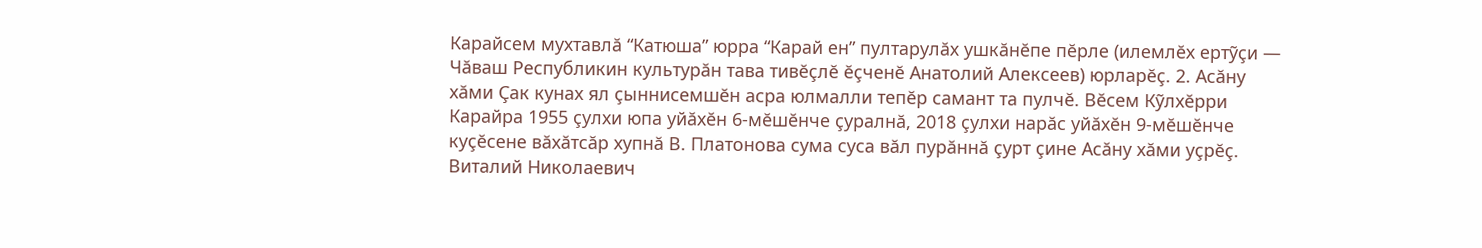Карайсем мухтавлă “Катюша” юрра “Карай ен” пултарулăх ушкăнĕпе пĕрле (илемлĕх ертỹçи — Чăваш Республикин культурăн тава тивĕçлĕ ĕçченĕ Анатолий Алексеев) юрларĕç. 2. Асăну хăми Çак кунах ял çыннисемшĕн асра юлмалли тепĕр самант та пулчĕ. Вĕсем Кỹлхĕрри Карайра 1955 çулхи юпа уйăхĕн 6-мĕшĕнче çуралнă, 2018 çулхи нарăс уйăхĕн 9-мĕшĕнче куçĕсене вăхăтсăр хупнă В. Платонова сума суса вăл пурăннă çурт çине Асăну хăми уçрĕç. Виталий Николаевич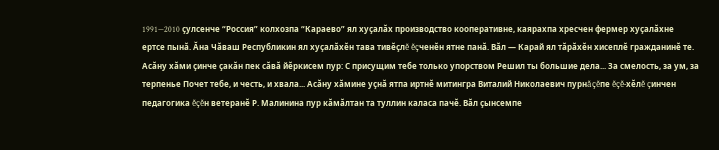1991—2010 çулсенче “Россия” колхозпа “Караево” ял хуçалăх производство кооперативне, каярахпа хресчен фермер хуçалăхне ертсе пынă. Ăна Чăваш Республикин ял хуçалăхĕн тава тивĕçлĕ ĕçченĕн ятне панă. Вăл — Карай ял тăрăхĕн хисеплĕ гражданинĕ те. Асăну хăми çинче çакăн пек сăвă йĕркисем пур: С присущим тебе только упорством Решил ты большие дела... За смелость, за ум, за терпенье Почет тебе, и честь, и хвала... Асăну хăмине уçнă ятпа иртнĕ митингра Виталий Николаевич пурнăçĕпе ĕçĕ-хĕлĕ çинчен педагогика ĕçĕн ветеранĕ Р. Малинина пур кăмăлтан та туллин каласа пачĕ. Вăл çынсемпе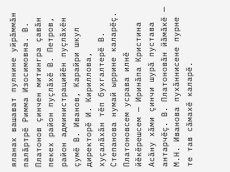яланах вашават пулнине уйрăммăн палăртрĕ Римма Изосимовна. В. Платонов çинчен митингра çавăн пекех район пуçлăхĕ В. Петров, район администрацийĕн пуçлăхĕн çумĕ В. Иванов, Карайри шкул директорĕ И. Кириллова, хуçалăхăн тĕп бухгалтерĕ В. Степанова нумай ыррине каларĕç. Платоновсем усрава илнĕ йĕкĕрешсем — Иринăпа Кристина Асăну хăми çинчи шурă пустава антарчĕç. В. Платоновăн йăмăкĕ — М.Н. Иванова пухăннисене пурне те тав сăмахĕ каларĕ.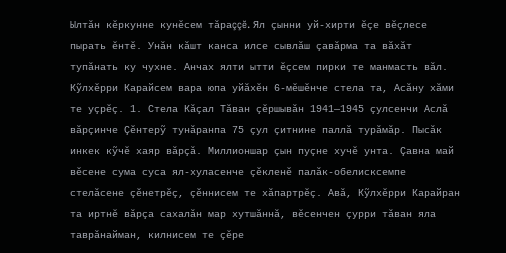Ылтăн кĕркунне кунĕсем тăраççĕ. Ял çынни уй-хирти ĕçе вĕçлесе пырать ĕнтĕ. Унăн кăшт канса илсе сывлăш çавăрма та вăхăт тупăнать ку чухне. Анчах ялти ытти ĕçсем пирки те манмасть вăл. Кỹлхĕрри Карайсем вара юпа уйăхĕн 6-мĕшĕнче стела та, Асăну хăми те уçрĕç. 1. Стела Кăçал Тăван çĕршывăн 1941—1945 çулсенчи Аслă вăрçинче Çĕнтерỹ тунăранпа 75 çул çитнине паллă турăмăр. Пысăк инкек кỹчĕ хаяр вăрçă. Миллионшар çын пуçне хучĕ унта. Çавна май вĕсене сума суса ял-хуласенче çĕкленĕ палăк-обелисксемпе стелăсене çĕнетрĕç, çĕннисем те хăпартрĕç. Авă, Кỹлхĕрри Карайран та иртнĕ вăрçа сахалăн мар хутшăннă, вĕсенчен çурри тăван яла таврăнайман, килнисем те çĕре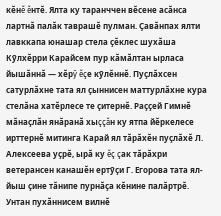кĕнĕ ĕнтĕ. Ялта ку таранччен вĕсене асăнса лартнă палăк таврашĕ пулман. Çавăнпах ялти лавккапа юнашар стела çĕклес шухăша Кỹлхĕрри Карайсем пур кăмăлтан ырласа йышăннă — хĕрỹ ĕçе кỹлĕннĕ. Пуçлăхсен сатурлăхне тата ял çыннисен маттурлăхне кура стелăна хатĕрлесе те çитернĕ. Раççей Гимнĕ мăнаçлăн янăранă хыççăн ку ятпа йĕркелесе ирттернĕ митинга Карай ял тăрăхĕн пуçлăхĕ Л. Алексеева уçрĕ, ырă ку ĕç çак тăрăхри ветерансен канашĕн ертỹçи Г. Егорова тата ял-йыш çине тăнипе пурнăçа кĕнине палăртрĕ. Унтан пухăннисем вилнĕ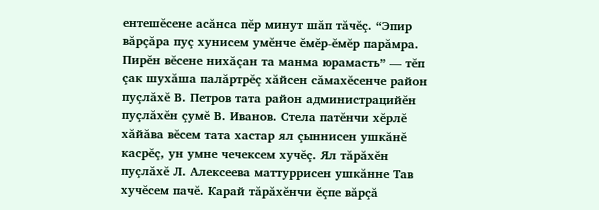ентешĕсене асăнса пĕр минут шăп тăчĕç. “Эпир вăрçăра пуç хунисем умĕнче ĕмĕр-ĕмĕр парăмра. Пирĕн вĕсене нихăçан та манма юрамасть” — тĕп çак шухăша палăртрĕç хăйсен сăмахĕсенче район пуçлăхĕ В. Петров тата район администрацийĕн пуçлăхĕн çумĕ В. Иванов. Стела патĕнчи хĕрлĕ хăйăва вĕсем тата хастар ял çыннисен ушкăнĕ касрĕç, ун умне чечексем хучĕç. Ял тăрăхĕн пуçлăхĕ Л. Алексеева маттуррисен ушкăнне Тав хучĕсем пачĕ. Карай тăрăхĕнчи ĕçпе вăрçă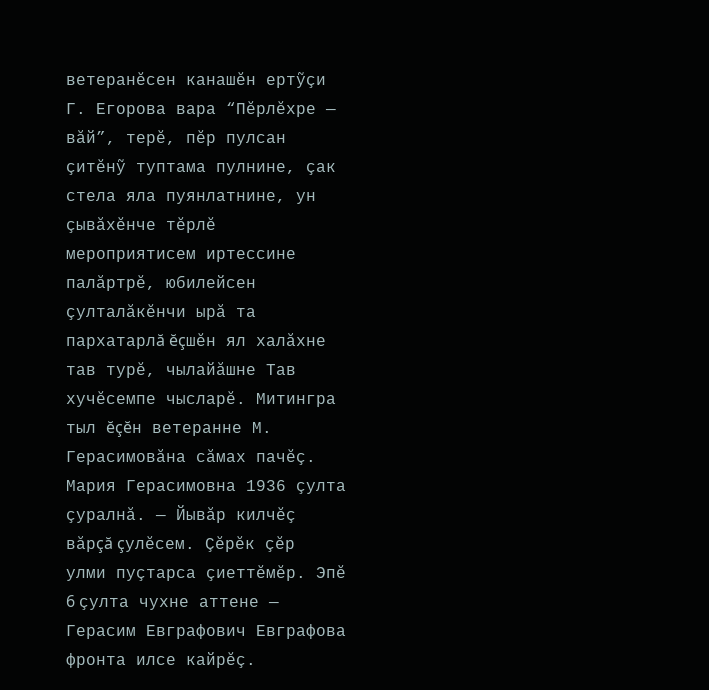ветеранĕсен канашĕн ертỹçи Г. Егорова вара “Пĕрлĕхре — вăй”, терĕ, пĕр пулсан çитĕнỹ туптама пулнине, çак стела яла пуянлатнине, ун çывăхĕнче тĕрлĕ мероприятисем иртессине палăртрĕ, юбилейсен çулталăкĕнчи ырă та пархатарлă ĕçшĕн ял халăхне тав турĕ, чылайăшне Тав хучĕсемпе чысларĕ. Митингра тыл ĕçĕн ветеранне М. Герасимовăна сăмах пачĕç. Мария Герасимовна 1936 çулта çуралнă. — Йывăр килчĕç вăрçă çулĕсем. Çĕрĕк çĕр улми пуçтарса çиеттĕмĕр. Эпĕ 6 çулта чухне аттене — Герасим Евграфович Евграфова фронта илсе кайрĕç.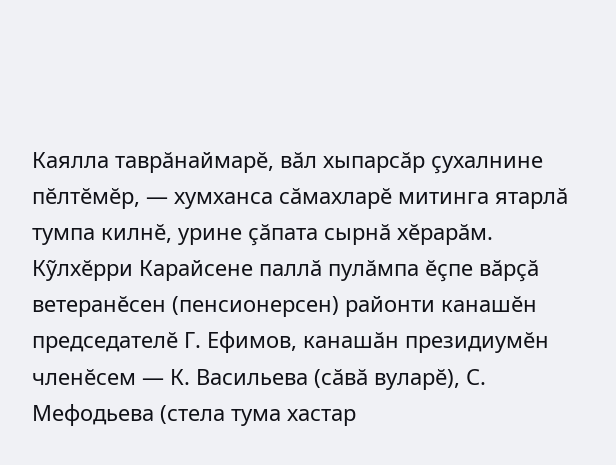Каялла таврăнаймарĕ, вăл хыпарсăр çухалнине пĕлтĕмĕр, — хумханса сăмахларĕ митинга ятарлă тумпа килнĕ, урине çăпата сырнă хĕрарăм. Кỹлхĕрри Карайсене паллă пулăмпа ĕçпе вăрçă ветеранĕсен (пенсионерсен) районти канашĕн председателĕ Г. Ефимов, канашăн президиумĕн членĕсем — К. Васильева (сăвă вуларĕ), С. Мефодьева (стела тума хастар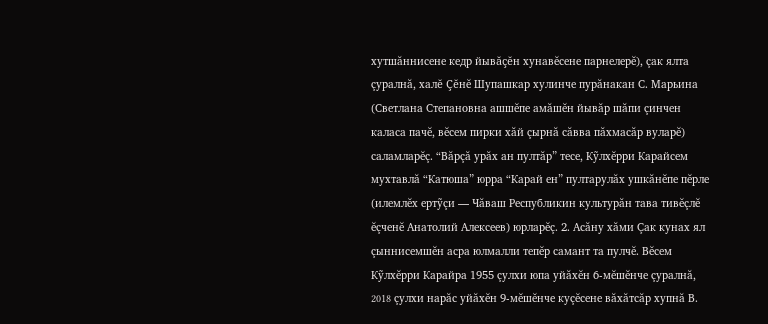хутшăннисене кедр йывăçĕн хунавĕсене парнелерĕ), çак ялта çуралнă, халĕ Çĕнĕ Шупашкар хулинче пурăнакан С. Марьина (Светлана Степановна ашшĕпе амăшĕн йывăр шăпи çинчен каласа пачĕ, вĕсем пирки хăй çырнă сăвва пăхмасăр вуларĕ) саламларĕç. “Вăрçă урăх ан пултăр” тесе, Кỹлхĕрри Карайсем мухтавлă “Катюша” юрра “Карай ен” пултарулăх ушкăнĕпе пĕрле (илемлĕх ертỹçи — Чăваш Республикин культурăн тава тивĕçлĕ ĕçченĕ Анатолий Алексеев) юрларĕç. 2. Асăну хăми Çак кунах ял çыннисемшĕн асра юлмалли тепĕр самант та пулчĕ. Вĕсем Кỹлхĕрри Карайра 1955 çулхи юпа уйăхĕн 6-мĕшĕнче çуралнă, 2018 çулхи нарăс уйăхĕн 9-мĕшĕнче куçĕсене вăхăтсăр хупнă В.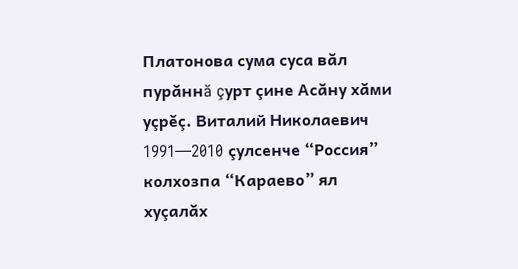Платонова сума суса вăл пурăннă çурт çине Асăну хăми уçрĕç. Виталий Николаевич 1991—2010 çулсенче “Россия” колхозпа “Караево” ял хуçалăх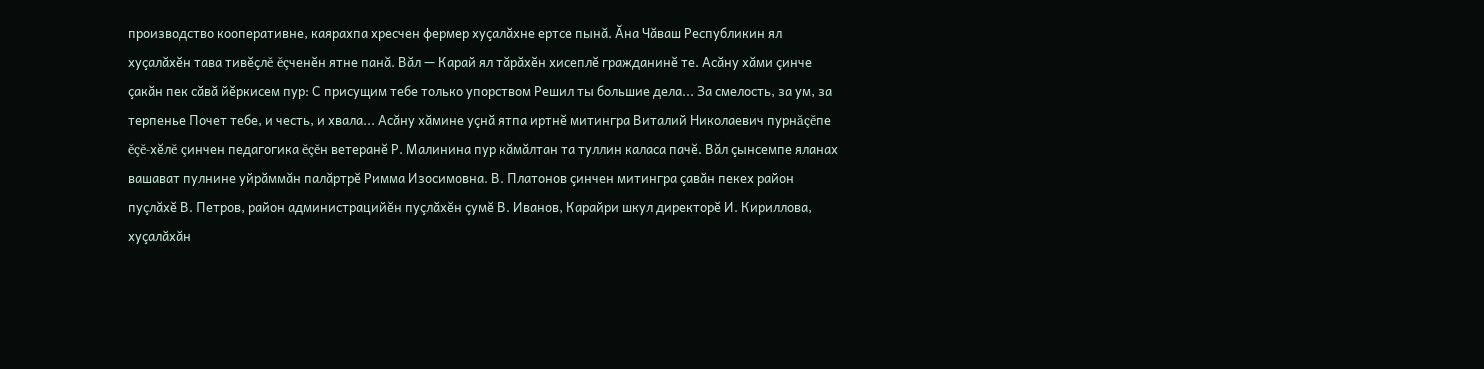производство кооперативне, каярахпа хресчен фермер хуçалăхне ертсе пынă. Ăна Чăваш Республикин ял хуçалăхĕн тава тивĕçлĕ ĕçченĕн ятне панă. Вăл — Карай ял тăрăхĕн хисеплĕ гражданинĕ те. Асăну хăми çинче çакăн пек сăвă йĕркисем пур: С присущим тебе только упорством Решил ты большие дела... За смелость, за ум, за терпенье Почет тебе, и честь, и хвала... Асăну хăмине уçнă ятпа иртнĕ митингра Виталий Николаевич пурнăçĕпе ĕçĕ-хĕлĕ çинчен педагогика ĕçĕн ветеранĕ Р. Малинина пур кăмăлтан та туллин каласа пачĕ. Вăл çынсемпе яланах вашават пулнине уйрăммăн палăртрĕ Римма Изосимовна. В. Платонов çинчен митингра çавăн пекех район пуçлăхĕ В. Петров, район администрацийĕн пуçлăхĕн çумĕ В. Иванов, Карайри шкул директорĕ И. Кириллова, хуçалăхăн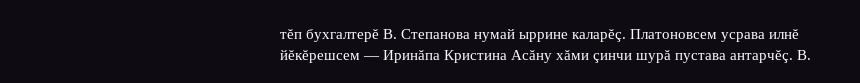тĕп бухгалтерĕ В. Степанова нумай ыррине каларĕç. Платоновсем усрава илнĕ йĕкĕрешсем — Иринăпа Кристина Асăну хăми çинчи шурă пустава антарчĕç. В.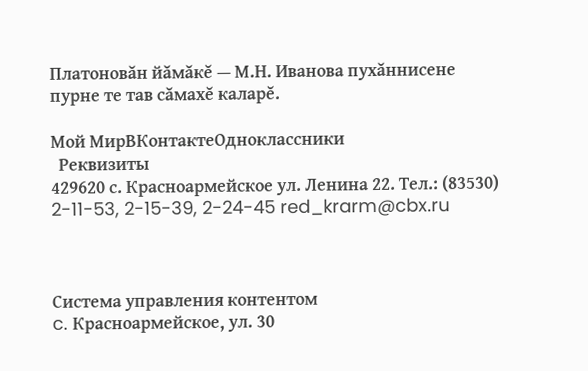Платоновăн йăмăкĕ — М.Н. Иванова пухăннисене пурне те тав сăмахĕ каларĕ.

Мой МирВКонтактеОдноклассники
  Реквизиты
429620 с. Красноармейское ул. Ленина 22. Тел.: (83530) 2-11-53, 2-15-39, 2-24-45 red_krarm@cbx.ru



Система управления контентом
c. Красноармейское, ул. 30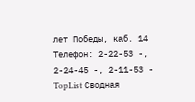лет Победы, каб. 14
Телефон: 2-22-53 -, 2-24-45 -, 2-11-53 -
TopList Сводная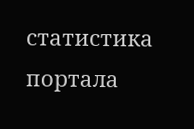статистика портала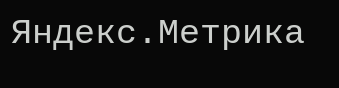Яндекс.Метрика